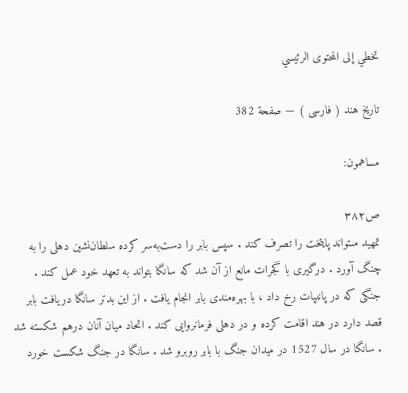تخطي إلى المحتوى الرئيسي

تاريخ هند ( فارسى ) — صفحة 382

مساهمون:

ص٣٨٢
تمهيد مىتواند پايتخت را تصرف كند . سپس بابر را دست‌به‌سر كرده سلطان‌نشين دهلى را به چنگ آورد . درگيرى با گجرات مانع از آن شد كه سانگا بتواند به تعهد خود عمل كند . جنگى كه در پانىپات رخ داد ، با بهره‌مندى بابر انجام يافت . از اين بدتر سانگا دريافت بابر قصد دارد در هند اقامت كرده و در دهلى فرمانروايى كند . اتحاد ميان آنان درهم شكسته شد . سانگا در سال 1527 در ميدان جنگ با بابر روبرو شد . سانگا در جنگ شكست خورد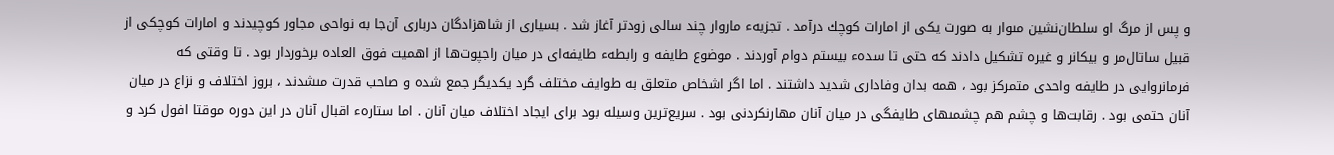و پس از مرگ او سلطان‌نشين مىوار به صورت يكى از امارات كوچك درآمد . تجزيهء ماروار چند سالى زودتر آغاز شد . بسيارى از شاهزادگان دربارى آن‌جا به نواحى مجاور كوچيدند و امارات كوچكى از قبيل ساتال‌مر و بيكانر و غيره تشكيل دادند كه حتى تا سدهء بيستم دوام آوردند . موضوع طايفه و رابطهء طايفه‌اى در ميان راجپوت‌ها از اهميت فوق العاده برخوردار بود . تا وقتى كه فرمانروايى در طايفه واحدى متمركز بود ، همه بدان وفادارى شديد داشتند . اما اگر اشخاص متعلق به طوايف مختلف گرد يكديگر جمع شده و صاحب قدرت مىشدند ، بروز اختلاف و نزاع در ميان آنان حتمى بود . رقابت‌ها و چشم هم چشمىهاى طايفگى در ميان آنان مهارنكردنى بود . سريع‌ترين وسيله بود براى ايجاد اختلاف ميان آنان . اما ستارهء اقبال آنان در اين دوره موقتا افول كرد و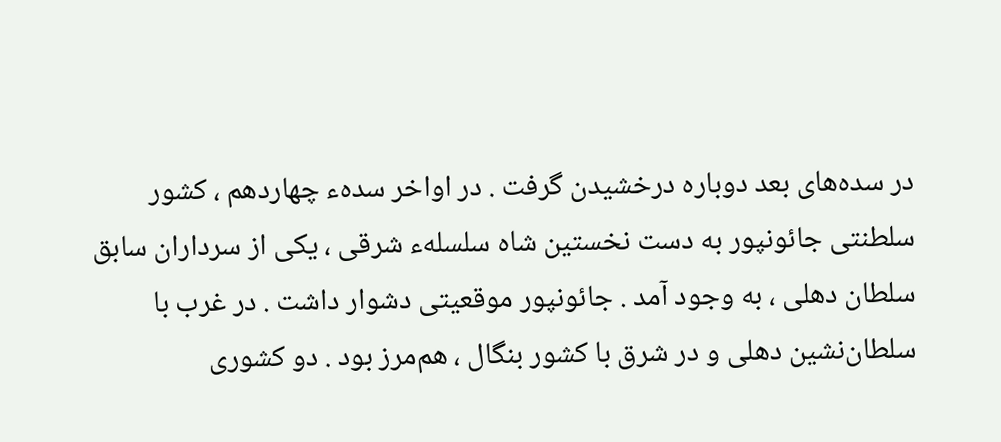در سده‌هاى بعد دوباره درخشيدن گرفت . در اواخر سدهء چهاردهم ، كشور سلطنتى جائونپور به دست نخستين شاه سلسلهء شرقى ، يكى از سرداران سابق سلطان دهلى ، به وجود آمد . جائونپور موقعيتى دشوار داشت . در غرب با سلطان‌نشين دهلى و در شرق با كشور بنگال ، هم‌مرز بود . دو كشورى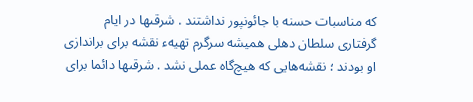كه مناسبات حسنه با جائونپور نداشتند . شرقىها در ايام گرفتارى سلطان دهلى هميشه سرگرم تهيهء نقشه براى براندازى او بودند ؛ نقشه‌هايى كه هيچ‌گاه عملى نشد . شرقىها دائما براى